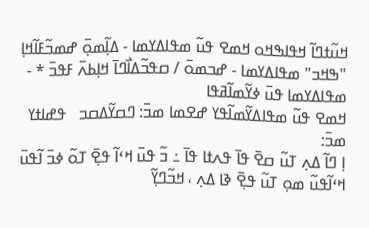ߞߎ߬ߙߣߊ߬ ߞߟߊߒߞߋ ߞߘߐ ߟߎ߬ ߘߟߊߡߌߘߊ - ߡߊ߲߬ߘߋ߲߫ ߝߘߏ߬ߓߊ߬ߞߊ߲ "ߒߞߏ" ߘߟߊߡߌߘߊ - ߝߏߘߋ߫ / ߛߟߏ߬ߡߊ߯ߣߊ߫ ߞߊ߲ߕߍ߫ ߓߟߏ߫ * - ߘߟߊߡߌߘߊ ߟߎ߫ ߦߌ߬ߘߊ߬ߥߟߊ
ߞߘߐ ߟߎ߬ ߘߟߊߡߌ߬ߘߊ߬ߟߌ ߝߐߘߊ ߘߏ߫: ߣߛߌ߬ߡߛߏ   ߟߝߊߙߌ ߘߏ߫:
ߊ߲ ߣߊ߬ ߡߍ߲ ߠߎ߬ ߛߐ߫ ߟߊ߫ ߟߍߙߊ ߟߊ߫ ߸ ߏ߬ ߟߎ߫ ߞߵߊ߬ ߟߐ߲߫ ߠߋ߬ ߦߏ߫ ߊ߬ߟߎ߫ ߞߵߊ߬ߟߎ߬ ߘߋ߲ ߠߎ߬ ߟߐ߲߫ ߢߊ ߡߍ߲ ، ߞߏ߬ߣߌ߲߬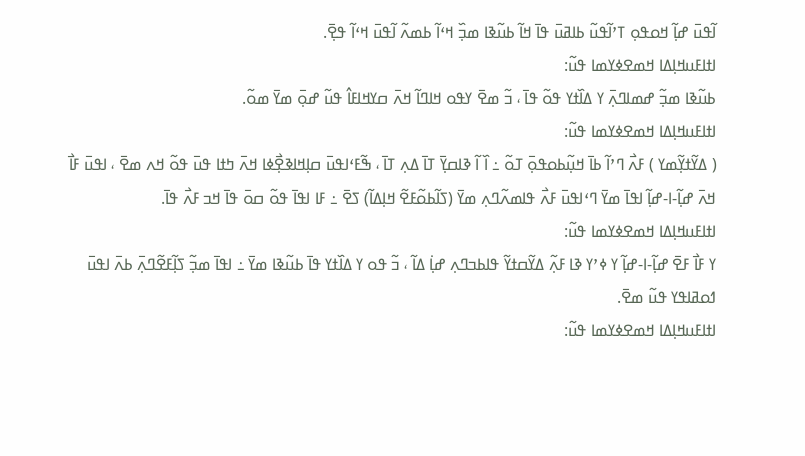ߊ߬ߟߎ߫ ߝߊ߲߬ ߞߋߟߋ߲ ߠߴߊ߬ߟߎ߬ ߕߊߥߎ߫ ߟߊ߫ ߞߊ߬ ߕߎ߬ߢߊ ߘߏ߲߰ ߞߵߊ߬ ߕߘߍ߬ ߊ߬ߟߎ߫ ߞߵߊ߬ ߟߐ߲߫.
ߊߙߊߓߎߞߊ߲ߡߊ ߞߘߐߦߌߘߊ ߟߎ߬:
ߕߎ߬ߢߊ ߘߏ߲߬ ߝߘߊߣߍ߲߫ ߌ ߡߊ߰ߙߌ ߟߋ߬ ߟߊ߫ ، ߏ߬ ߘߐ߫ ߌߟߋ ߞߊߣߊ߬ ߞߍ߫ ߛߌߞߊߓߊ߮ ߟߎ߬ ߝߋ߲߫ ߘߌ߫ ߘߋ߬.
ߊߙߊߓߎߞߊ߲ߡߊ ߞߘߐߦߌߘߊ ߟߎ߬:
( ߡߌ߬ߙߌ߲߬ߘߌ ) ߓߍ߯ ߣߴߊ߬ ߕߊ߫ ߞߎ߲߬ߕߋߟߋ߲߫ ߠߋ߬ ߸ ߊ߰ ߊ߬ ߢߊߛߌ߲߫ ߠߊ߫ ߡߍ߲ ߠߊ߫ ، ߒ߬ߓߵߊߟߎ߫ ߛߊ߲ߞߊߢߐ߲߯ߦߊ ߞߍ߫ ߤߙߊ ߟߎ߫ ߟߋ߬ ߞߍ ߘߐ߫ ، ߊߟߎ߫ ߓߊ߯ ߞߍ߫ ߝߊ߲߬-ߊ-ߝߊ߲߬ ߊߟߊ߫ ߘߌ߫ ߣߵߊߟߎ߫ ߓߍ߯ ߟߊߘߍ߬ߣߍ߲ ߘߌ߫ (ߖߊ߬ߕߋ߬ߓߐ߬ ߞߊ߲ߡߊ߬) ߖߐ߫ ߸ ߓߊ ߊߟߊ߫ ߟߋ߬ ߛߋ߫ ߟߊ߫ ߞߏ ߓߍ߯ ߟߊ߫.
ߊߙߊߓߎߞߊ߲ߡߊ ߞߘߐߦߌߘߊ ߟߎ߬:
ߌ ߓߊ߯ ߓߐ߫ ߝߊ߲߬-ߊ-ߝߊ߲߬ ߌ ߦߴߌ ߢߊ ߓߍ߲߬ ߡߌ߬ߛߙߌ߬ ߟߊߕߏߣߍ߲ ߝߊ߲߭ ߡߊ߬ ، ߏ߬ ߟߋ ߌ ߡߊ߰ߙߌ ߟߊ߫ ߕߎ߬ߢߊ ߘߌ߫ ߸ ߊߟߊ߫ ߘߏ߲߬ ߖߊ߲߬ߓߐ߬ߣߍ߲߫ ߕߍ߫ ߊߟߎ߫ ߗߋߥߊߟߌ ߟߎ߬ ߘߐ߫.
ߊߙߊߓߎߞߊ߲ߡߊ ߞߘߐߦߌߘߊ ߟߎ߬: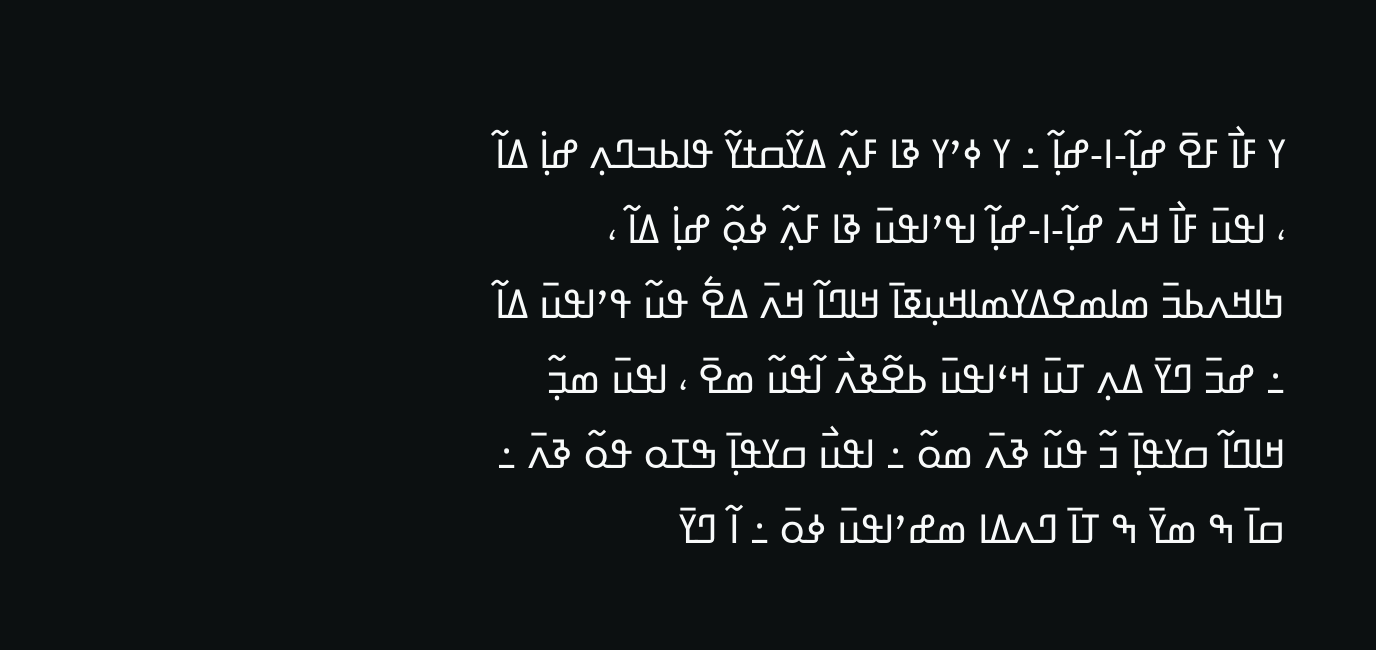ߌ ߓߊ߯ ߓߐ߫ ߝߊ߲߬-ߊ-ߝߊ߲߬ ߸ ߌ ߦߴߌ ߢߊ ߓߍ߲߬ ߡߌ߬ߛߙߌ߬ ߟߊߕߏߣߍ߲ ߝߊ߲߭ ߡߊ߬ ، ߊߟߎ߫ ߓߊ߯ ߞߍ߫ ߝߊ߲߬-ߊ-ߝߊ߲߬ ߊߟߴߊߟߎ߫ ߢߊ ߓߍ߲߬ ߦߋ߲߬ ߝߊ߲߭ ߡߊ߬ ، ߤߊߞߍߕߏ߫ ߘߊߘߐߡߌߘߊߞߎ߲ߧߊ߫ ߞߊߣߊ߬ ߞߍ߫ ߡߐ߱ ߟߎ߬ ߟߴߊߟߎ߫ ߡߊ߬ ߸ ߝߏ߫ ߣߌ߫ ߡߍ߲ ߠߎ߫ ߞߵߊߟߎ߫ ߕߐ߬ߢߍ߯ ߊ߬ߟߎ߬ ߘߐ߫ ، ߊߟߎ߫ ߘߏ߲߬ ߞߊߣߊ߬ ߛߌߟߊ߲߫ ߏ߬ ߟߎ߬ ߢߍ߫ ߘߋ߬ ߸ ߊߟߎ߯ ߛߌߟߊ߲߫ ߒߠߋ ߟߋ߬ ߢߍ߫ ߸ ߛߊ߫ ߒ ߘߌ߫ ߒ ߠߊ߫ ߣߍߡߊ ߘߝߴߊߟߎ߫ ߦߋ߫ ߸ ߊ߬ ߣߌ߫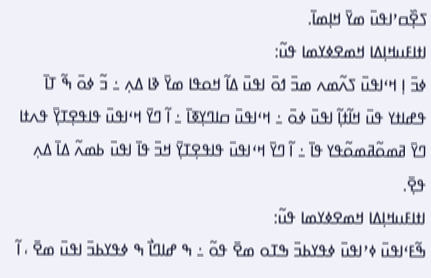ߖߐ߲߰ߛߴߊߟߎ߫ ߘߌ߫ ߞߊ߲ߘߊ߫.
ߊߙߊߓߎߞߊ߲ߡߊ ߞߘߐߦߌߘߊ ߟߎ߬:
ߦߏ߫ ߊ߲ ߞߵߊߟߎ߫ ߖߍ߬ߘߍ ߘߏ߫ ߗߋ߫ ߊߟߎ߫ ߡߊ߬ ߞߋߟߊ ߘߌ߫ ߢߊ ߡߍ߲ ߸ ߏ߬ ߦߋ߫ ߒ߬ ߠߊ߫ ߟߝߊߙߌ ߟߎ߫ ߞߊ߬ߙߊ߲߬ ߊߟߎ߫ ߦߋ߫ ߸ ߞߵߊߟߎ߫ ߛߊߣߌ߲ߧߊ߫ ߸ ߊ߬ ߣߌ߫ ߞߵߊߟߎ߫ ߟߊߟߐ߲ߠߌ߲߫ ߟߍߙߊ ߣߌ߫ ߥߘߋ߬ߥߘߋ߬ߟߌ ߟߊ߫ ߸ ߊ߬ ߣߌ߫ ߞߵߊߟߎ߫ ߟߊߟߐ߲ߠߌ߲߫ ߞߏ߫ ߟߊ߫ ߊߟߎ߫ ߕߘߍ߬ ߡߊ߫ ߡߍ߲ ߟߐ߲߫.
ߊߙߊߓߎߞߊ߲ߡߊ ߞߘߐߦߌߘߊ ߟߎ߬:
ߒ߬ߓߵߊߟߎ߫ ߦߴߊߟߎ߫ ߦߟߌߕߏ߫ ߒߠߋ ߘߐ߫ ߟߋ߬ ߸ ߒ ߝߊߣߊ߯ ߒ ߦߟߌߕߏ߫ ߊߟߎ߫ ߘߐ߫ ، ߊ߬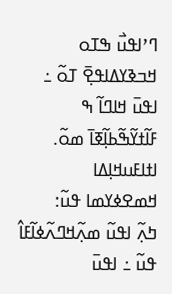ߣߴߊߟߎ߯ ߒߠߋ ߞߏߢߌߡߊߟߐ߲߫ ߠߋ߬ ߸ ߊߟߎ߫ ߞߊߣߊ߬ ߒ ߓߊ߬ߙߌ߬ߒ߬ߕߊ߲߬ߧߊ߫ ߘߋ߬.
ߊߙߊߓߎߞߊ߲ߡߊ ߞߘߐߦߌߘߊ ߟߎ߬:
ߤߍ߲߬ ߊߟߎ߬ ߘߍ߲߬ߞߣߍ߬ߦߊ߬ߓߊ߮ ߟߎ߬ ߸ ߊߟߎ߫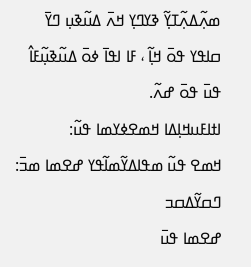ߘߍ߲߬ߡߍ߲߬ߠߌ߲߬ ߢߌߣߌ߲ ߞߍ߫ ߡߎ߬ߢߎ߲ ߣߌ߫ ߛߊߟߌ ߟߋ߫ ߞߊ߲߬ ، ߓߊ ߊߟߊ߫ ߦߋ߫ ߡߎ߬ߢߎ߲߬ߓߊ߮ ߟߎ߫ ߟߋ߫ ߝߍ߬.
ߊߙߊߓߎߞߊ߲ߡߊ ߞߘߐߦߌߘߊ ߟߎ߬:
ߞߘߐ ߟߎ߬ ߘߟߊߡߌ߬ߘߊ߬ߟߌ ߝߐߘߊ ߘߏ߫: ߣߛߌ߬ߡߛߏ
ߝߐߘߊ ߟߎ߫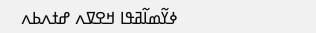ߦߌ߬ߘߊ߬ߥߟߊ ߞߐߜߍ ߝߙߍߕߍ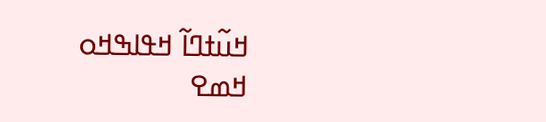ߞߎ߬ߙߣߊ߬ ߞߟߊߒߞߋ ߞߘߐ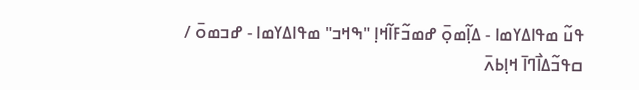ߟߎ߬ ߘߟߊߡߌߘߊ - ߡߊ߲߬ߘߋ߲߫ ߝߘߏ߬ߓߊ߬ߞߊ߲ "ߒߞߏ" ߘߟߊߡߌߘߊ - ߝߏߘߋ߫ / ߛߟߏ߬ߡߊ߯ߣߊ߫ ߞߊ߲ߕߍ߫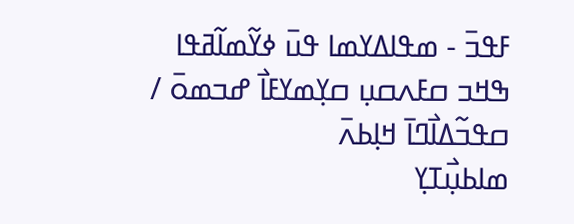ߓߟߏ߫ - ߘߟߊߡߌߘߊ ߟߎ߫ ߦߌ߬ߘߊ߬ߥߟߊ
ߒߞߏ ߛߓߍߛߎ߲ ߛߌ߲ߘߌߓߊ߯ ߝߏߘߋ߫ / ߛߟߏ߬ߡߊ߯ߣߊ߫ ߞߊ߲ߕߍ߫
ߘߊߕߎ߲߯ߠߌ߲